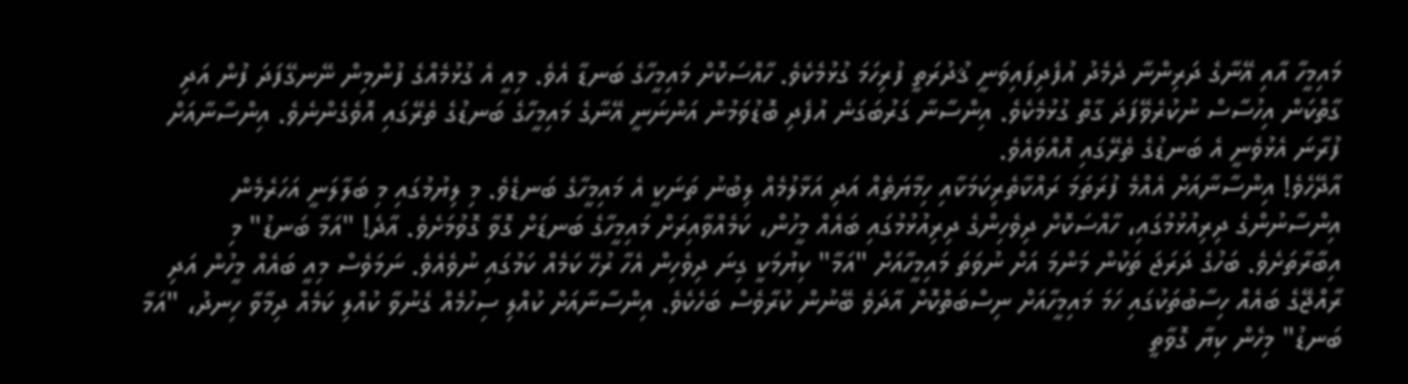މައިމީހާ އާއި އޭނާގެ ދަރިންނާ ދެމެދު އުފެދިފައިވަނީ ޤުދުރަތީ ފުރިހަމަ ގުޅުމެކެވެ. ހާއްސަކޮށް މައިމީހާގެ ބަނޑާ އެވެ. މިއީ އެ ގުޅުމެއްގެ ފުންމިން ނޭނގޭފަދަ ފުން އަދި ގާތްކަން އިހުސާސް ނުކުރެވޭފަދަ ގާތް ގުޅުމެކެވެ. އިންސާނާ ގަރުބަގަނެ އުފެދި ބޮޑުވަމުން އަންނަނީ އޭނާގެ މައިމީހާގެ ބަނޑުގެ ތެރޭގައި އޮވެގެންނެވެ. އިންސާނާއަށް ފުރާނަ އެޅުވެނީ އެ ބަނޑުގެ ތެރޭގައި އޮއްވައެވެ.
އާދޭހެވެ! އިންސާނާއަށް އެއްމެ ފުރަތަމަ ރައްކާތެރިކަމަކާއި ހިމާޔަތެއް އަދި އަޅާލުމެއް ލިބުނު ތަނަކީ އެ މައިމީހާގެ ބަނޑެވެ. މި ލިޔުމުގައި މި ބަލާލަނީ އަހަރެމެން އިންސާނުންގެ ދިރިއުޅުމުގައި، ހާއްސަކޮށް ދިވެހިންގެ ދިރިއުޅުމުގައި ބައެއް މީހުން، ކަމެއްވާއިރަށް މައިމީހާގެ ބަނޑަށް ގޮވާ ގޮވުމަށެވެ. އާދެ! "އަމާ ބަނޑު" މި އިބާރާތަށެވެ. ބަހުގެ ދަރަޖަ ތަކުން މަންމަ އަށް ނުވަތަ މައިމީހާއަށް "އަމާ" ކިޔުމަކީ ގިނަ ދިވެހިން އެހާ ރުހޭ ކަމެއް ކަމުގައި ނުވެއެވެ. ނަމަވެސް މިއީ ބައެއް މީހުން އަދި ރާއްޖޭގެ ބައެއް ހިސާބުތަކުގައި ހަމަ މައިމީހާއަށް ނިސްބަތްކޮށް އާދަވެ ބޭނުން ކުރާވެސް ބަހެކެވެ. އިންސާނާއަށް ކުއްލި ސިހުމެއް ގެނުވާ ކުއްލި ކަމެއް ދިމާވާ ހިނދު، "އަމާ ބަނޑު" މިހެން ކިޔާ ގޮވާތީ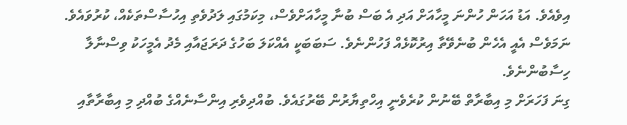އިވެއެވެ. އަޑު އަހަން ހުންނަ މީހާއަށް އަދި އެ ބަސް ބުނާ މީހާއަށްވެސް، މިކަމުގައި ލަދުވެތި އިހުސާސްތަކެއް، ކުރުވައެވެ. ނަމަވެސް އެއީ އެހެން ބުނެވޭތާ އިރުކޮޅެއް ފަހުންނެވެ. ސަބަބަކީ އެއްކަލަ ބަހުގެ ދަރަޖައާއި މެދު އެމީހަކު ވިސްނާލާ ހިސާބުންނެވެ.
ގިނަ ފަހަރަށް މި އިބާރާތް ބޭނުން ކުރެވެނީ އިހްތިޔާރުން ބޭރުގައެވެ. ބުއްދިވެރި އިންސާނެއްގެ ބުއްދި މި އިބާރާތާއި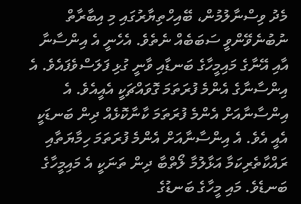މެދު ވިސްނާލުމުން، ބޭއިހްތިޔާރުގައި މި އިބާރާތް ނުބުނެވޭންވީ ސަބަބެއް ނެތެވެ. އެހެނީ އެ އިންސާނާ އާއި އޭނާގެ މައިމީހާގެ ބަނޑާއި ވާނީ ގުޅި ފަލަސްވެފައެވެ. އެ އިންސާނާގެ އެންމެ ފުރަތަމަ ގޮވައްޗަކީ އެއީއެވެ. އެ އިންސާނާއަށް އެންމެ ފުރަތަމަ ކާނާކޮޅެއް ދިން ބަނޑަކީ އެއީ އެވެ. އެ އިންސާނާއަށް އެންމެ ފުރަތަމަ ހިމާޔަތާއި ރައްކާތެރިކަމާ އަޅާލުމާ ލޯތްބާ ދިން ތަނަކީ އެ މައިމީހާގެ ބަނޑެވެ. މައި މީހާގެ ބަނޑުގެ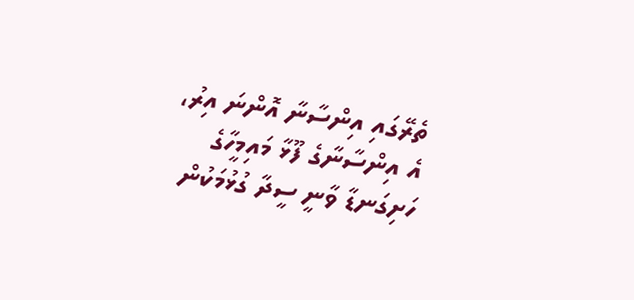ތެރޭގައި އިންސާނާ އޮންނަ އިރު، އެ އިންސާނާގެ ފޫޅާ މައިމީހާގެ ހަށިގަނޑާ ވާނީ ސީދާ ގުޅުމަކުން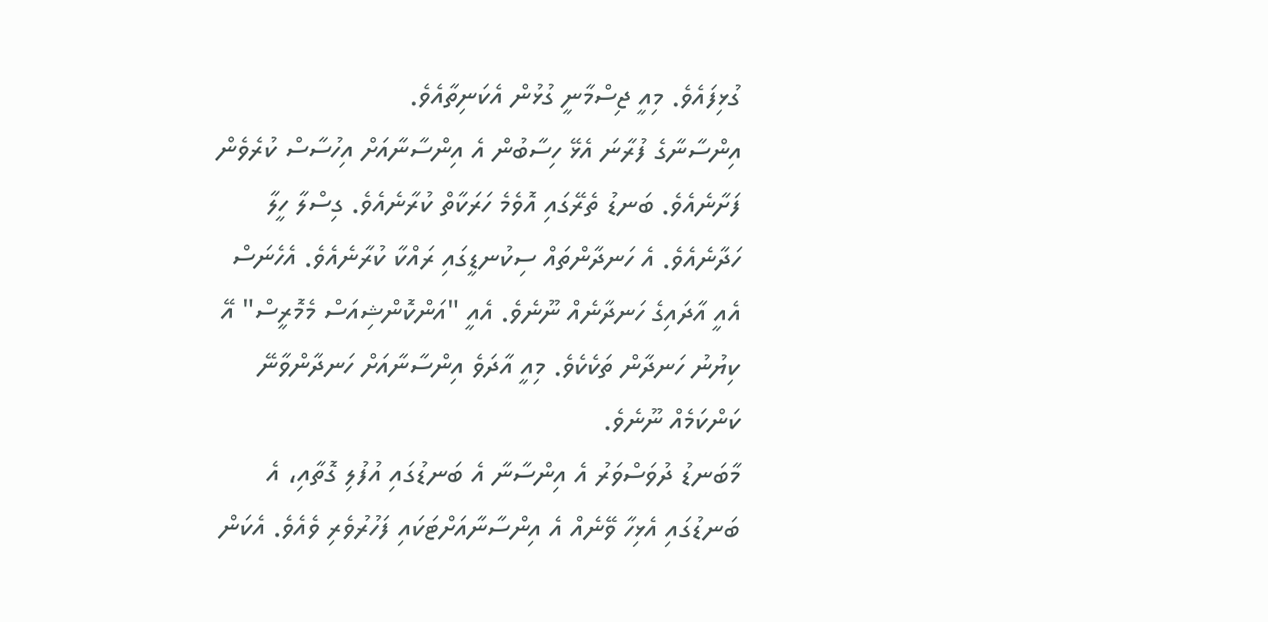ގުޅިފައެވެ. މިއީ ޖިސްމާނީ ގުޅުން އެކަނިތާއެވެ.
އިންސާނާގެ ފުރާނަ އެޅޭ ހިސާބުން އެ އިންސާނާއަށް އިހުސާސް ކުރެވެން ފަށާނެއެވެ. ބަނޑު ތެރޭގައި އޮވެމެ ހަރަކާތް ކުރާނެއެވެ. ގިސްލާ ހީލާ ހަދާނެއެވެ. އެ ހަނދާންތައް ސިކުނޑީގައި ރައްކާ ކުރާނެއެވެ. އެހެނަސް އެއީ އާދައިގެ ހަނދާނެއް ނޫނެވެ. އެއީ "އަންކޮންޝިއަސް މެމޮރީސް" އޭ ކިޔުނު ހަނދާން ތަކެކެވެ. މިއީ އާދަވެ އިންސާނާއަށް ހަނދާންވާނޭ ކަންކަމެއް ނޫނެވެ.
މާބަނޑު ދުވަސްވަރު އެ އިންސާނާ އެ ބަނޑުގައި އުފުލި ގޮތާއި، އެ ބަނޑުގައި އެޅިހާ ވޭނެއް އެ އިންސާނާއަށްޓަކައި ފަހުރުވެރި ވެއެވެ. އެކަން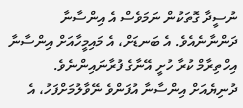ނުސީދާ ގޮތަކުން ނަމަވެސް އެ އިންސާނާ ދަންނާނެއެވެ. އެ ބަނޑަށް، އެ މައިމީހާއަށް އިންސާނާ އިހްތިރާމް ކުރާ ހުށީ އޭނާގެ ފުރާނައިންނެވެ.
ދުނިޔެއަށް އިންސާނާ އުފަންވެ ނޭވާލުމަށްފަހު، އެ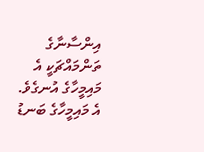އިންސާނާގެ ތަންމައްޗަކީ އެ މައިމީހާގެ އުނގެވެ. އެ މައިމީހާގެ ބަނޑު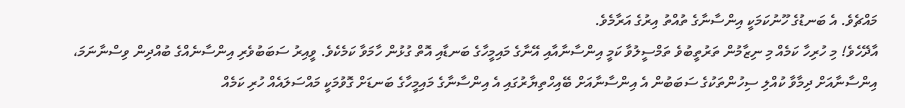މައްޗެވެ. އެ ބަނޑުގެ ހޫނުކަމަކީ އިންސާނާގެ ތުއްތު އިރުގެ އަރާމެވެ.
އާދޭހެވެ! މި ހުރިހާ ކަމެއް މި ނިޒާމުން ތަރުތީބުވެ ތަމްސީލުވާ ކަމީ އިންސާނާއާއި އޭނާގެ މައިމީހާގެ ބަނޑާއި އޮތް ގުޅުން ހާމަވާ ކަމެކެވެ. ވީއިރު ސަބަބުވެރި އިންސާނެއްގެ ބުއްދިން ވިސްނާނަމަ، އިންސާނާއަށް ދިމާވާ ކުއްލި ސިހުންތަކުގެ ސަބަބުން އެ އިންސާނާއަށް ބޭއިހްތިޔާރުގައި އެ އިންސާނާގެ މައިމީހާގެ ބަނޑަށް ގޮވުމަކީ މައްސަލައެއް ހުރި ކަމެއް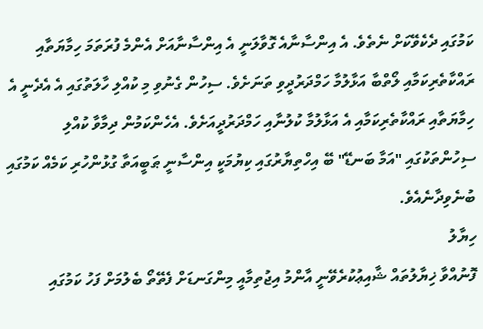ކަމުގައި ދެކެވޭކަށް ނެތެވެ. އެ އިންސާނާއެ ގޮވާލަނީ އެ އިންސާނާއަށް އެންމެ ފުރަތަމަ ހިމާޔަތާއި ރައްކާތެރިކަމާއި ލޯތްބާ އަޅާލުމާ ހަމްދަރުދީވި ތަނަށެވެ. ސިހުން ގެނުވި މި ކުއްލި ހާލަތުގައި އެ އެދެނީ އެ ހިމާޔަތާއި ރައްކާތެރިކަމާއި އެ އަޅާލުމާ ކުލުނާއި ހަމްދަރުދީއަށެވެ. އެހެންކަމުން ދިމާވާ ކުއްލި ސިހުންތަކުގައި "އަމާ ބަނޑޭ" ބޭ އިހްތިޔާރުގައި ކިޔުމަކީ އިންސާނީ ޠަބީއަތާ ގުޅުންހުރި ކަމެއް ކަމުގައި ބުނެވިދާނެއެވެ.
ހިޔާލު
ފޮނުއްވާ ޚިޔާލުތައް ޝާއިޢުކުރެވޭނީ އާންމު އިޖުތިމާއީ މިންގަނޑަށް ފެތޭތޯ ބެލުމަށް ފަހު ކަމުގައި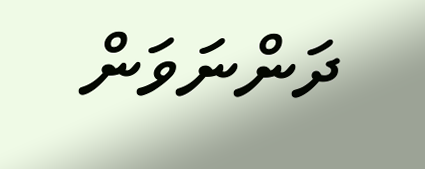ދަންނަވަން